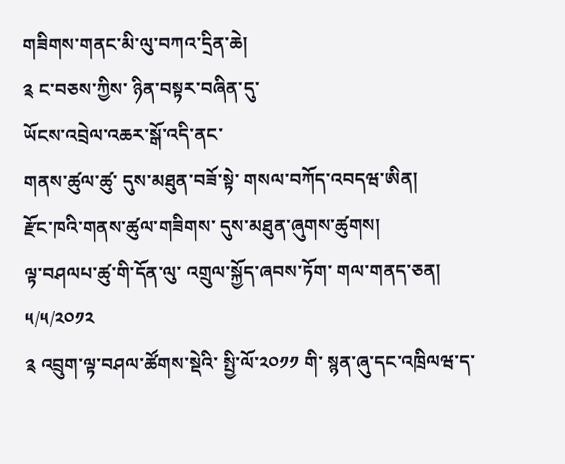གཟིགས་གནང་མི་ལུ་བཀའ་དྲིན་ཆེ།
༉ ང་བཅས་ཀྱིས་ ཉིན་བསྟར་བཞིན་དུ་
ཡོངས་འབྲེལ་འཆར་སྒོ་འདི་ནང་
གནས་ཚུལ་ཚུ་ དུས་མཐུན་བཟོ་སྟེ་ གསལ་བཀོད་འབདཝ་ཨིན།
རྫོང་ཁའི་གནས་ཚུལ་གཟིགས་ དུས་མཐུན་ཞུགས་ཚུགས།
ལྟ་བཤལཔ་ཚུ་གི་དོན་ལུ་ འགྲུལ་སྐྱོད་ཞབས་ཏོག་ གལ་གནད་ཅན།
༥/༥/༢༠༡༢
༉ འབྲུག་ལྟ་བཤལ་ཚོགས་སྡེའི་ སྤྱི་ལོ་༢༠༡༡ གི་ སྙན་ཞུ་དང་འཁྲིལཝ་ད་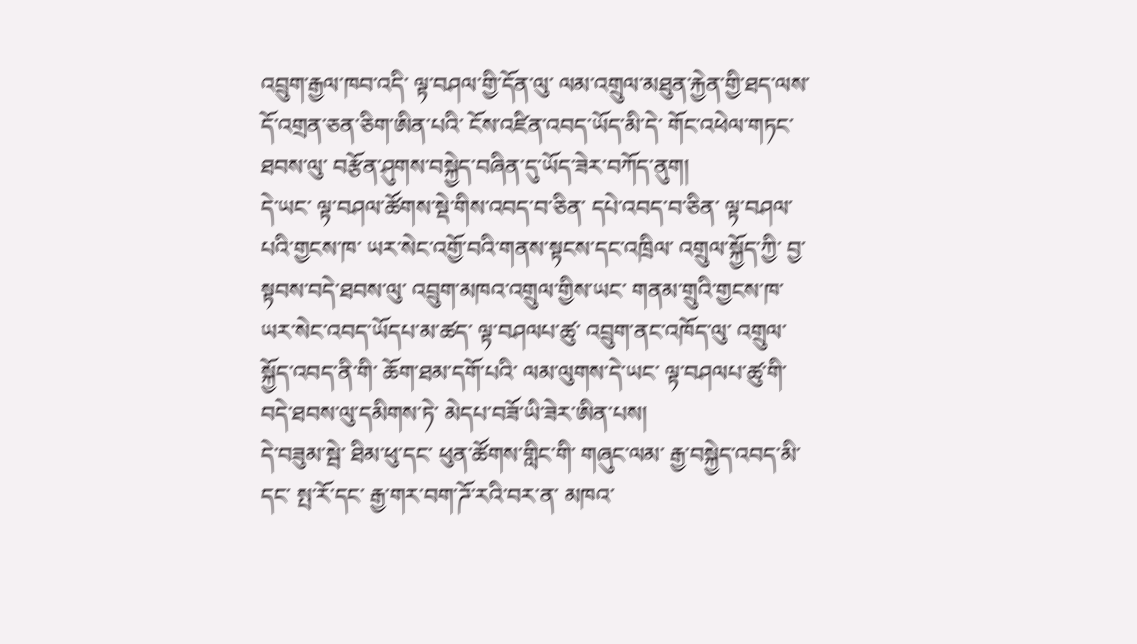འབྲུག་རྒྱལ་ཁབ་འདི་ ལྟ་བཤལ་གྱི་དོན་ལུ་ ལམ་འགྲུལ་མཐུན་རྐྱེན་གྱི་ཐད་ལས་ དོ་འགྲན་ཅན་ཅིག་ཨིན་པའི་ ངོས་འཛིན་འབད་ཡོད་མི་དེ་ གོང་འཕེལ་གཏང་ཐབས་ལུ་ བརྩོན་ཤུགས་བསྐྱེད་བཞིན་དུ་ཡོད་ཟེར་བཀོད་ནུག།
དེ་ཡང་ ལྟ་བཤལ་ཚོགས་སྡེ་གིས་འབད་བ་ཅིན་ དཔེ་འབད་བ་ཅིན་ ལྟ་བཤལ་པའི་གྱངས་ཁ་ ཡར་སེང་འགྱོ་བའི་གནས་སྟངས་དང་འཁྲིལ་ འགྲུལ་སྐྱོད་ཀྱི་ བྱ་སྟབས་བདེ་ཐབས་ལུ་ འབྲུག་མཁའ་འགྲུལ་གྱིས་ཡང་ གནམ་གྲུའི་གྱངས་ཁ་ ཡར་སེང་འབད་ཡོདཔ་མ་ཚད་ ལྟ་བཤལཔ་ཚུ་ འབྲུག་ནང་འཁོད་ལུ་ འགྲུལ་སྐྱོད་འབད་ནི་གི་ ཆོག་ཐམ་དགོ་པའི་ ལམ་ལུགས་དེ་ཡང་ ལྟ་བཤལཔ་ཚུ་གི་བདེ་ཐབས་ལུ་དམིགས་ཏེ་ མེདཔ་བཟོ་ཡི་ཟེར་ཨིན་པས།
དེ་བཟུམ་སྦེ་ ཐིམ་ཕུ་དང་ ཕུན་ཚོགས་གླིང་གི་ གཞུང་ལམ་ རྒྱ་བསྐྱེད་འབད་མི་དང་ སྤ་རོ་དང་ རྒྱ་གར་བག་ཌོ་རའི་བར་ན་ མཁའ་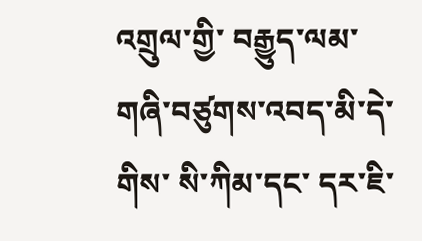འགྲུལ་གྱི་ བརྒྱུད་ལམ་གཞི་བཙུགས་འབད་མི་དེ་གིས་ སི་ཀིམ་དང་ དར་ཇི་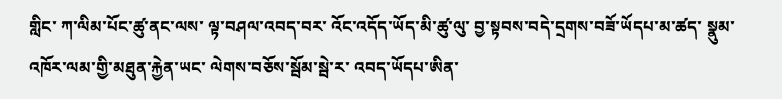གླིང་ ཀ་ལིམ་པོང་ཚུ་ནང་ལས་ ལྟ་བཤལ་འབད་བར་ འོང་འདོད་ཡོད་མི་ཚུ་ལུ་ བྱ་སྟབས་བདེ་དྲགས་བཟོ་ཡོདཔ་མ་ཚད་ སྣུམ་འཁོར་ལམ་གྱི་མཐུན་རྐྱེན་ཡང་ ལེགས་བཅོས་སྦོམ་སྦེ་ར་ འབད་ཡོདཔ་ཨིན་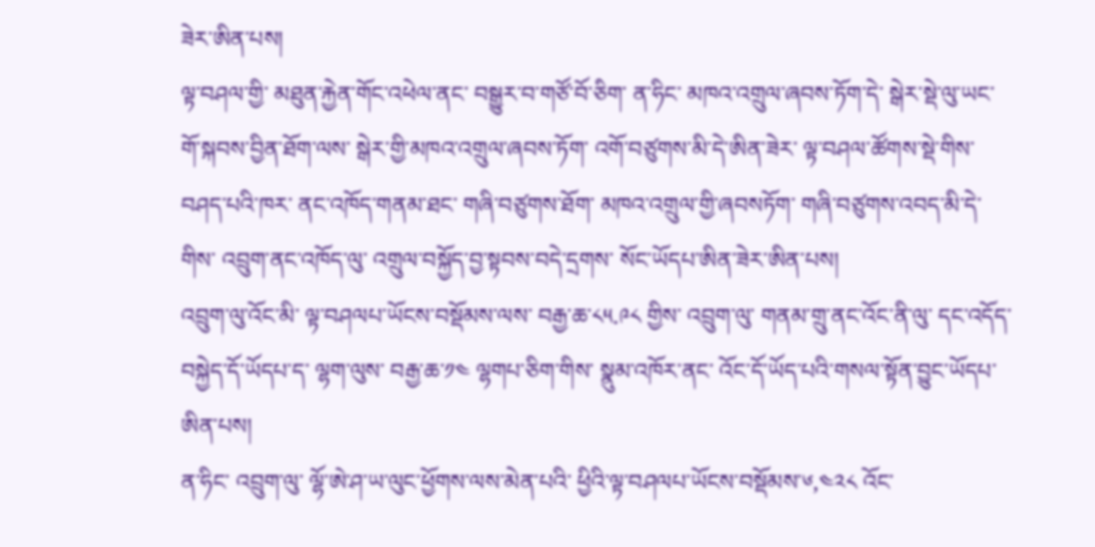ཟེར་ཨིན་པས།
ལྟ་བཤལ་གྱི་ མཐུན་རྐྱེན་གོང་འཕེལ་ནང་ བསྒྱུར་བ་གཙོ་བོ་ཅིག་ ན་ཧིང་ མཁའ་འགྲུལ་ཞབས་ཏོག་དེ་ སྒེར་སྡེ་ལུ་ཡང་ གོ་སྐབས་བྱིན་ཐོག་ལས་ སྒེར་གྱི་མཁའ་འགྲུལ་ཞབས་ཏོག་ འགོ་བཙུགས་མི་དེ་ཨིན་ཟེར་ ལྟ་བཤལ་ཚོགས་སྡེ་གིས་ བཤད་པའི་ཁར་ ནང་འཁོད་གནམ་ཐང་ གཞི་བཙུགས་ཐོག་ མཁའ་འགྲུལ་གྱི་ཞབསཏོག་ གཞི་བཙུགས་འབད་མི་དེ་གིས་ འབྲུག་ནང་འཁོད་ལུ་ འགྲུལ་བསྐྱོད་བྱ་སྟབས་བདེ་དྲགས་ སོང་ཡོདཔ་ཨིན་ཟེར་ཨིན་པས།
འབྲུག་ལུ་འོང་མི་ ལྟ་བཤལཔ་ཡོངས་བསྡོམས་ལས་ བརྒྱ་ཆ་༨༥.༩༨ གྱིས་ འབྲུག་ལུ་ གནམ་གྲུ་ནང་འོང་ནི་ལུ་ དང་འདོད་བསྐྱེད་དོ་ཡོདཔ་ད་ ལྷག་ལུས་ བརྒྱ་ཆ་༡༤ ལྷགཔ་ཅིག་གིས་ སྣུམ་འཁོར་ནང་ འོང་དོ་ཡོད་པའི་གསལ་སྟོན་བྱུང་ཡོདཔ་ཨིན་པས།
ན་ཧིང་ འབྲུག་ལུ་ ལྷོ་ཨེ་ཤ་ཡ་ལུང་ཕྱོགས་ལས་མེན་པའི་ ཕྱིའི་ལྟ་བཤལཔ་ཡོངས་བསྡོམས་༦,༤༢༨ འོང་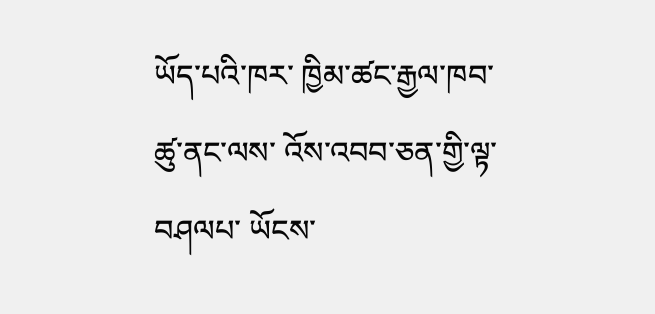ཡོད་པའི་ཁར་ ཁྱིམ་ཚང་རྒྱལ་ཁབ་ཚུ་ནང་ལས་ འོས་འབབ་ཅན་གྱི་ལྟ་བཤལཔ་ ཡོངས་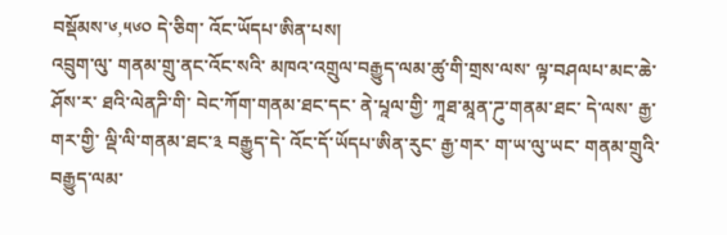བསྡོམས་༦,༥༦༠ དེ་ཅིག་ འོང་ཡོདཔ་ཨིན་པས།
འབྲུག་ལུ་ གནམ་གྲུ་ནང་འོང་སའི་ མཁའ་འགྲུལ་བརྒྱུད་ལམ་ཚུ་གི་གྲས་ལས་ ལྟ་བཤལཔ་མང་ཆེ་ཤོས་ར་ ཐའི་ལེནཌི་གི་ བེང་ཀོག་གནམ་ཐང་དང་ ནེ་པཱལ་གྱི་ ཀཱཐ་མཱན་ཌུ་གནམ་ཐང་ དེ་ལས་ རྒྱ་གར་གྱི་ ལྡི་ལི་གནམ་ཐང་༣ བརྒྱུད་དེ་ འོང་དོ་ཡོདཔ་ཨིན་རུང་ རྒྱ་གར་ ག་ཡ་ལུ་ཡང་ གནམ་གྲུའི་བརྒྱུད་ལམ་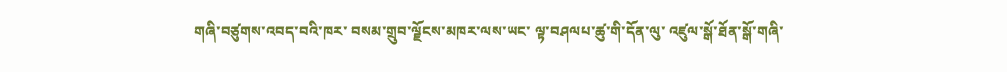གཞི་བཙུགས་འབད་བའི་ཁར་ བསམ་གྲུབ་ལྗོངས་མཁར་ལས་ཡང་ ལྟ་བཤལཔ་ཚུ་གི་དོན་ལུ་ འཛུལ་སྒོ་ཐོན་སྒོ་གཞི་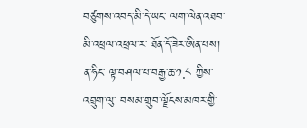བཙུགས་འབད་མི་དེ་ཡང་ ལག་ལེན་འཐབ་མི་འཕྲལ་འཕྲལ་ར་ ཐོན་དོ་ཟེར་ཨིན་པས།
ན་ཧིང་ ལྟ་བཤལ་པ་བརྒྱ་ཆ་༡.༨ ཀྱིས་ འབྲུག་ལུ་ བསམ་གྲུབ་ལྗོངས་མཁར་གྱི་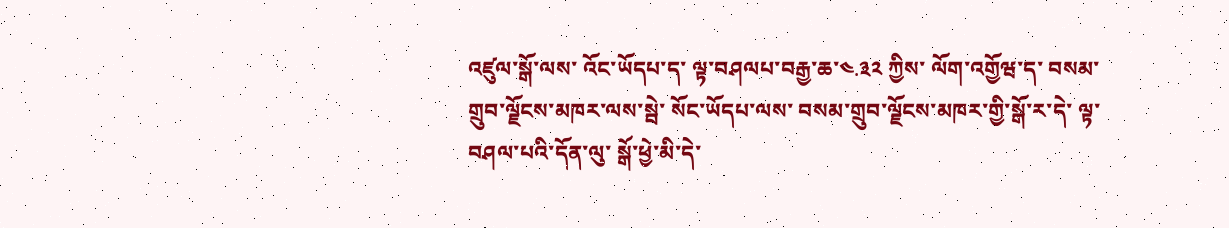འཛུལ་སྒོ་ལས་ འོང་ཡོདཔ་ད་ ལྟ་བཤལཔ་བརྒྱ་ཆ་༤.༣༢ ཀྱིས་ ལོག་འགྱོཝ་ད་ བསམ་གྲུབ་ལྗོངས་མཁར་ལས་སྦེ་ སོང་ཡོདཔ་ལས་ བསམ་གྲུབ་ལྗོངས་མཁར་གྱི་སྒོ་ར་དེ་ ལྟ་བཤལ་པའི་དོན་ལུ་ སྒོ་ཕྱེ་མི་དེ་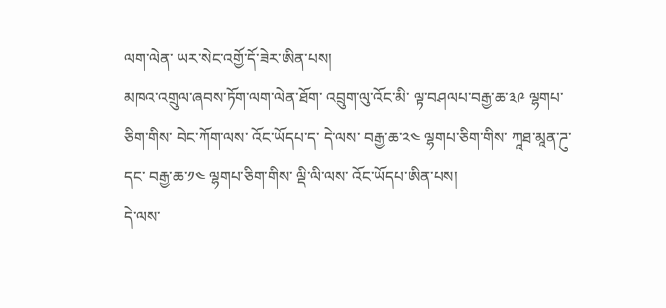ལག་ལེན་ ཡར་སེང་འགྱོ་དོ་ཟེར་ཨིན་པས།
མཁའ་འགྲུལ་ཞབས་ཏོག་ལག་ལེན་ཐོག་ འབྲུག་ལུ་འོང་མི་ ལྟ་བཤལཔ་བརྒྱ་ཆ་༣༩ ལྷགཔ་ཅིག་གིས་ བེང་ཀོག་ལས་ འོང་ཡོདཔ་ད་ དེ་ལས་ བརྒྱ་ཆ་༢༤ ལྷགཔ་ཅིག་གིས་ ཀཱཐ་མཱན་ཌུ་དང་ བརྒྱ་ཆ་༡༤ ལྷགཔ་ཅིག་གིས་ ལྡི་ལི་ལས་ འོང་ཡོདཔ་ཨིན་པས།
དེ་ལས་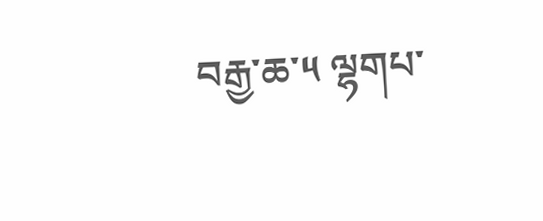བརྒྱ་ཆ་༥ ལྷགཔ་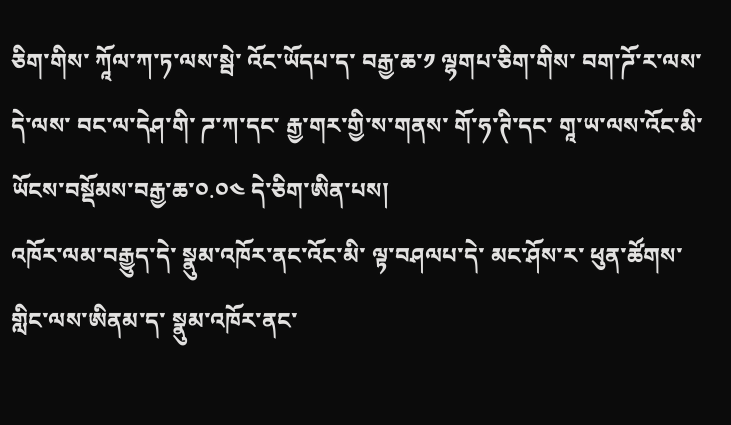ཅིག་གིས་ ཀཱོལ་ཀ་ཏ་ལས་སྦེ་ འོང་ཡོདཔ་ད་ བརྒྱ་ཆ་༡ ལྷགཔ་ཅིག་གིས་ བག་ཌོ་ར་ལས་ དེ་ལས་ བང་ལ་དེཤ་གི་ ཌ་ཀ་དང་ རྒྱ་གར་གྱི་ས་གནས་ གོ་ཧ་ཊི་དང་ གཱ་ཡ་ལས་འོང་མི་ ཡོངས་བསྡོམས་བརྒྱ་ཆ་༠.༠༤ དེ་ཅིག་ཨིན་པས།
འཁོར་ལམ་བརྒྱུད་དེ་ སྣུམ་འཁོར་ནང་འོང་མི་ ལྟ་བཤལཔ་དེ་ མང་ཤོས་ར་ ཕུན་ཚོགས་གླིང་ལས་ཨིནམ་ད་ སྣུམ་འཁོར་ནང་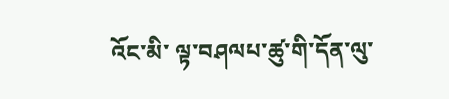འོང་མི་ ལྟ་བཤལཔ་ཚུ་གི་དོན་ལུ་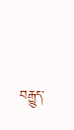བརྒྱུད་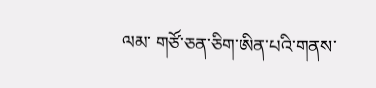ལམ་ གཙོ་ཅན་ཅིག་ཨིན་པའི་གནས་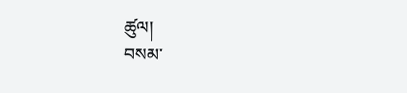ཚུལ།
བསམ་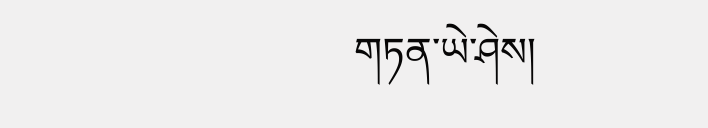གཏན་ཡེ་ཤེས།